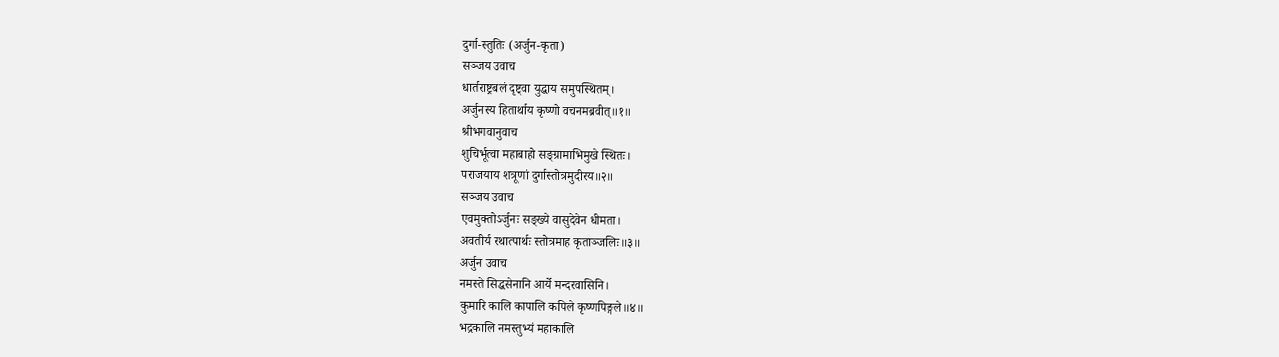दुर्गा-स्तुतिः (अर्जुन-कृता)
सञ्जय उवाच
धार्तराष्ट्रबलं दृष्ट्वा युद्धाय समुपस्थितम्।
अर्जुनस्य हितार्थाय कृष्णो वचनमब्रवीत्॥१॥
श्रीभगवानुवाच
शुचिर्भूत्वा महाबाहो सङ्ग्रामाभिमुखे स्थितः।
पराजयाय शत्रूणां दुर्गास्तोत्रमुदीरय॥२॥
सञ्जय उवाच
एवमुक्तोऽर्जुनः सङ्ख्ये वासुदेवेन धीमता।
अवतीर्य रथात्पार्थः स्तोत्रमाह कृताञ्जलिः॥३॥
अर्जुन उवाच
नमस्ते सिद्धसेनानि आर्ये मन्दरवासिनि।
कुमारि कालि कापालि कपिले कृष्णपिङ्गले॥४॥
भद्रकालि नमस्तुभ्यं महाकालि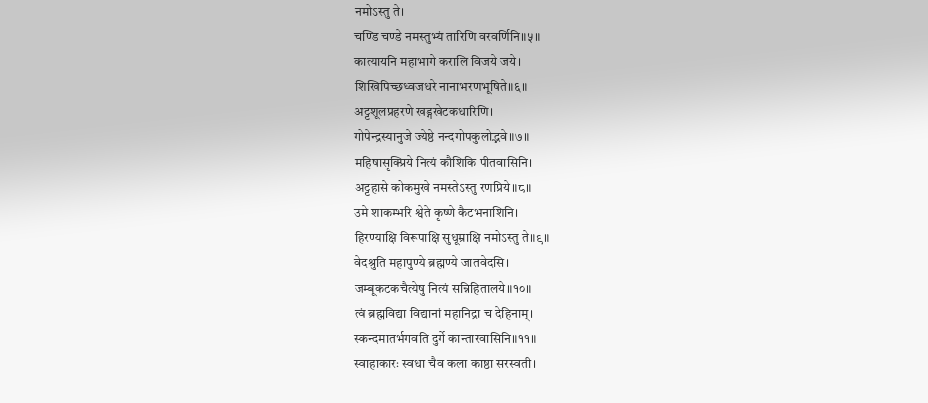नमोऽस्तु ते।
चण्डि चण्डे नमस्तुभ्यं तारिणि वरवर्णिनि॥५॥
कात्यायनि महाभागे करालि विजये जये।
शिखिपिच्छध्वजधरे नानाभरणभूषिते॥६॥
अट्टशूलप्रहरणे खड्गखेटकधारिणि।
गोपेन्द्रस्यानुजे ज्येष्ठे नन्दगोपकुलोद्भवे॥७॥
महिषासृक्प्रिये नित्यं कौशिकि पीतवासिनि।
अट्टहासे कोकमुखे नमस्तेऽस्तु रणप्रिये॥८॥
उमे शाकम्भरि श्वेते कृष्णे कैटभनाशिनि।
हिरण्याक्षि विरूपाक्षि सुधूम्राक्षि नमोऽस्तु ते॥९॥
वेदश्रुति महापुण्ये ब्रह्मण्ये जातवेदसि।
जम्बूकटकचैत्येषु नित्यं सन्निहितालये॥१०॥
त्वं ब्रह्मविद्या विद्यानां महानिद्रा च देहिनाम्।
स्कन्दमातर्भगवति दुर्गे कान्तारवासिनि॥११॥
स्वाहाकारः स्वधा चैव कला काष्ठा सरस्वती।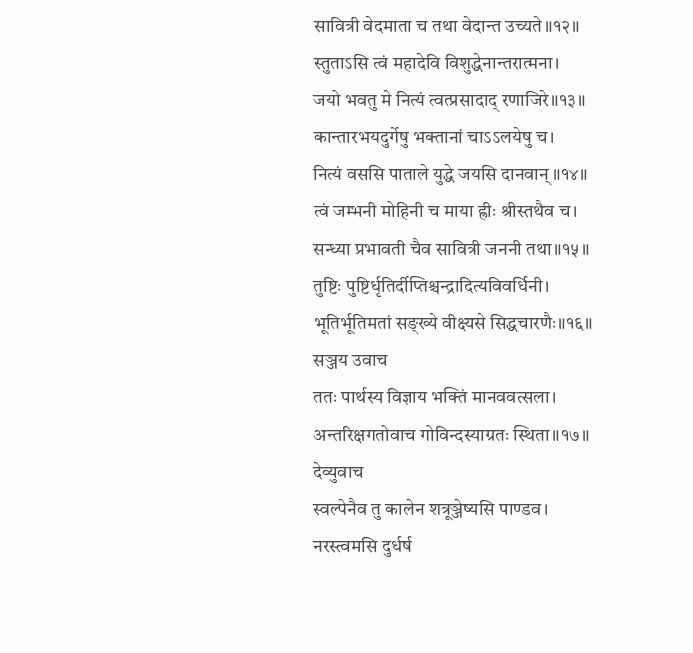सावित्री वेदमाता च तथा वेदान्त उच्यते॥१२॥
स्तुताऽसि त्वं महादेवि विशुद्धेनान्तरात्मना।
जयो भवतु मे नित्यं त्वत्प्रसादाद् रणाजिरे॥१३॥
कान्तारभयदुर्गेषु भक्तानां चाऽऽलयेषु च।
नित्यं वससि पाताले युद्धे जयसि दानवान्॥१४॥
त्वं जम्भनी मोहिनी च माया ह्रीः श्रीस्तथैव च।
सन्ध्या प्रभावती चैव सावित्री जननी तथा॥१५॥
तुष्टिः पुष्टिर्धृतिर्दीप्तिश्चन्द्रादित्यविवर्धिनी।
भूतिर्भूतिमतां सङ्ख्ये वीक्ष्यसे सिद्धचारणैः॥१६॥
सञ्जय उवाच
ततः पार्थस्य विज्ञाय भक्तिं मानववत्सला।
अन्तरिक्षगतोवाच गोविन्दस्याग्रतः स्थिता॥१७॥
देव्युवाच
स्वल्पेनैव तु कालेन शत्रूञ्जेष्यसि पाण्डव।
नरस्त्वमसि दुर्धर्ष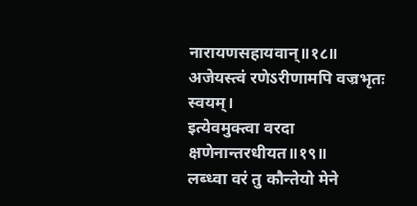नारायणसहायवान्॥१८॥
अजेयस्त्वं रणेऽरीणामपि वज्रभृतः स्वयम्।
इत्येवमुक्त्वा वरदा क्षणेनान्तरधीयत॥१९॥
लब्ध्वा वरं तु कौन्तेयो मेने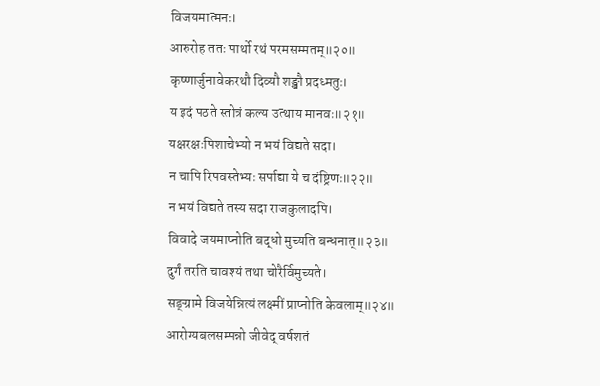विजयमात्मनः।
आरुरोह ततः पार्थो रथं परमसम्मतम्॥२०॥
कृष्णार्जुनावेकरथौ दिव्यौ शङ्खौ प्रदध्मतुः।
य इदं पठते स्तोत्रं कल्य उत्थाय मानवः॥२१॥
यक्षरक्षःपिशाचेभ्यो न भयं विद्यते सदा।
न चापि रिपवस्तेभ्यः सर्पाद्या ये च दंष्ट्रिणः॥२२॥
न भयं विद्यते तस्य सदा राजकुलादपि।
विवादे जयमाप्नोति बद्धो मुच्यति बन्धनात्॥२३॥
दुर्गं तरति चावश्यं तथा चोरैर्विमुच्यते।
सङ्ग्रामे विजयेन्नित्यं लक्ष्मीं प्राप्नोति केवलाम्॥२४॥
आरोग्यबलसम्पन्नो जीवेद् वर्षशतं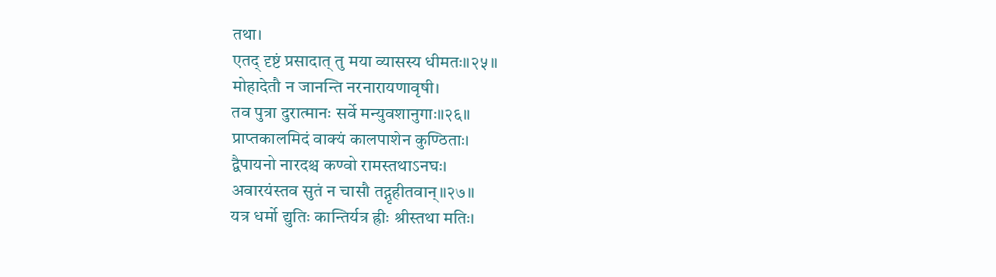तथा।
एतद् दृष्टं प्रसादात् तु मया व्यासस्य धीमतः॥२५॥
मोहादेतौ न जानन्ति नरनारायणावृषी।
तव पुत्रा दुरात्मानः सर्वे मन्युवशानुगाः॥२६॥
प्राप्तकालमिदं वाक्यं कालपाशेन कुण्ठिताः।
द्वैपायनो नारदश्च कण्वो रामस्तथाऽनघः।
अवारयंस्तव सुतं न चासौ तद्गृहीतवान्॥२७॥
यत्र धर्मो द्युतिः कान्तिर्यत्र ह्रीः श्रीस्तथा मतिः।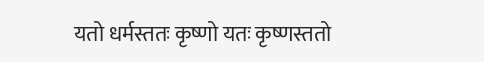यतो धर्मस्ततः कृष्णो यतः कृष्णस्ततो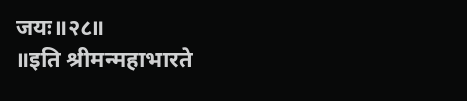जयः॥२८॥
॥इति श्रीमन्महाभारते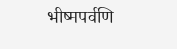भीष्मपर्वणि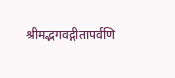श्रीमद्भगवद्गीतापर्वणि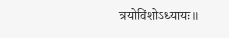त्रयोविंशोऽध्यायः॥